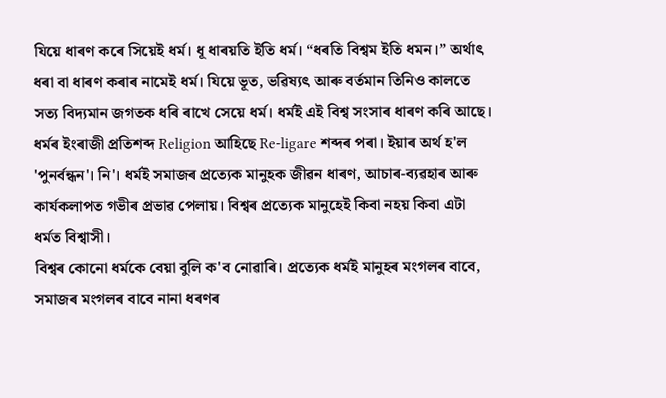যিয়ে ধাৰণ কৰে সিয়েই ধর্ম। ধূ ধাৰয়তি ইতি ধর্ম। “ধৰতি বিশ্বম ইতি ধমন।” অর্থাৎ ধৰা বা ধাৰণ কৰাৰ নামেই ধৰ্ম। যিয়ে ভূত, ভৱিষ্যৎ আৰু বর্তমান তিনিও কালতে সত্য বিদ্যমান জগতক ধৰি ৰাখে সেয়ে ধর্ম। ধর্মই এই বিশ্ব সংসাৰ ধাৰণ কৰি আছে। ধৰ্মৰ ইংৰাজী প্রতিশব্দ Religion আহিছে Re-ligare শব্দৰ পৰা। ইয়াৰ অৰ্থ হ'ল 'পুনর্বন্ধন'। নি'। ধর্মই সমাজৰ প্ৰত্যেক মানুহক জীৱন ধাৰণ, আচাৰ-ব্যৱহাৰ আৰু কাৰ্যকলাপত গভীৰ প্রভাৱ পেলায়। বিশ্বৰ প্রত্যেক মানুহেই কিবা নহয় কিবা এটা ধর্মত বিশ্বাসী।
বিশ্বৰ কোনো ধর্মকে বেয়া বুলি ক'ব নোৱাৰি। প্ৰত্যেক ধর্মই মানুহৰ মংগলৰ বাবে, সমাজৰ মংগলৰ বাবে নানা ধৰণৰ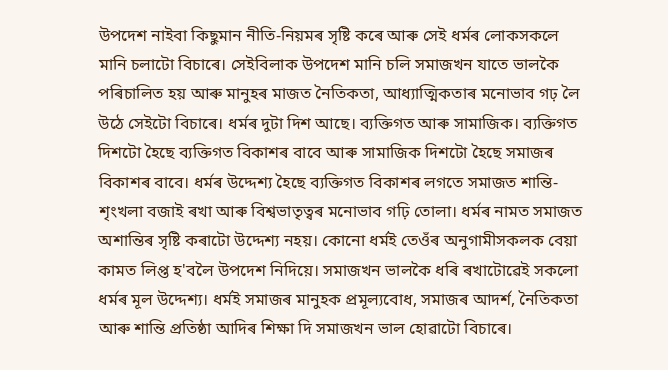উপদেশ নাইবা কিছুমান নীতি-নিয়মৰ সৃষ্টি কৰে আৰু সেই ধৰ্মৰ লোকসকলে মানি চলাটো বিচাৰে। সেইবিলাক উপদেশ মানি চলি সমাজখন যাতে ভালকৈ পৰিচালিত হয় আৰু মানুহৰ মাজত নৈতিকতা, আধ্যাত্মিকতাৰ মনোভাব গঢ় লৈ উঠে সেইটো বিচাৰে। ধৰ্মৰ দুটা দিশ আছে। ব্যক্তিগত আৰু সামাজিক। ব্যক্তিগত দিশটো হৈছে ব্যক্তিগত বিকাশৰ বাবে আৰু সামাজিক দিশটো হৈছে সমাজৰ বিকাশৰ বাবে। ধৰ্মৰ উদ্দেশ্য হৈছে ব্যক্তিগত বিকাশৰ লগতে সমাজত শান্তি-শৃংখলা বজাই ৰখা আৰু বিশ্বভাতৃত্বৰ মনোভাব গঢ়ি তোলা। ধৰ্মৰ নামত সমাজত অশান্তিৰ সৃষ্টি কৰাটো উদ্দেশ্য নহয়। কোনো ধর্মই তেওঁৰ অনুগামীসকলক বেয়া কামত লিপ্ত হ'বলৈ উপদেশ নিদিয়ে। সমাজখন ভালকৈ ধৰি ৰখাটোৱেই সকলো ধৰ্মৰ মূল উদ্দেশ্য। ধর্মই সমাজৰ মানুহক প্রমূল্যবোধ, সমাজৰ আদর্শ, নৈতিকতা আৰু শান্তি প্রতিষ্ঠা আদিৰ শিক্ষা দি সমাজখন ভাল হোৱাটো বিচাৰে।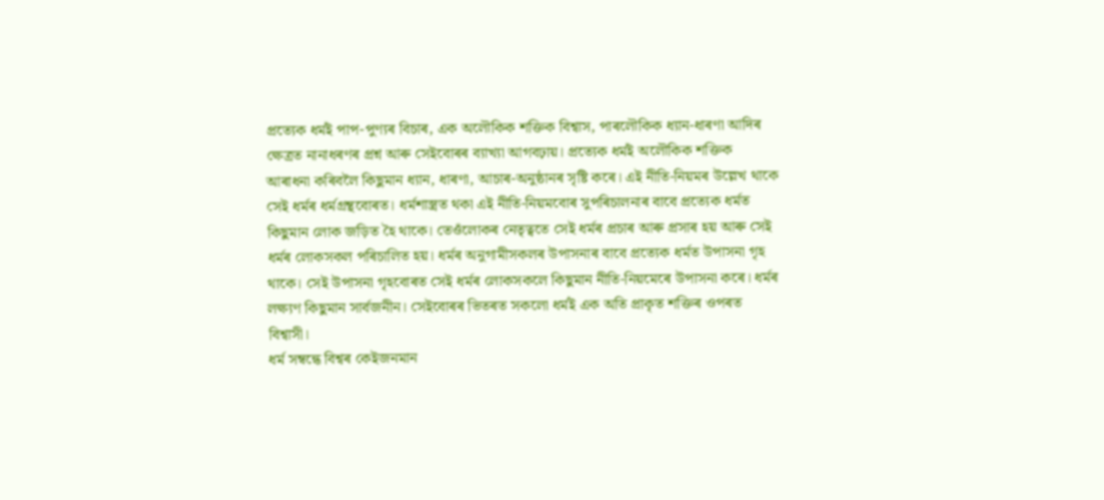প্ৰত্যেক ধর্মই পাপ-পুণ্যৰ বিচাৰ, এক অলৌকিক শক্তিক বিশ্বাস, পাৰলৌকিক ধ্যান-ধাৰণা আদিৰ ক্ষেত্ৰত নানাধৰণৰ প্রশ্ন আৰু সেইবোৰৰ ব্যাখ্যা আগবঢ়ায়। প্রত্যেক ধর্মই অলৌকিক শক্তিক আৰাধনা কৰিবলৈ কিছুমান ধ্যান, ধাৰণা, আচাৰ-অনুষ্ঠানৰ সৃষ্টি কৰে। এই নীতি-নিয়মৰ উল্লেখ থাকে সেই ধৰ্মৰ ধৰ্মগ্রন্থবোৰত। ধর্মশাস্ত্ৰত থকা এই নীতি-নিয়মবোৰ সুপৰিচালনাৰ বাবে প্রত্যেক ধর্মত কিছুমান লোক জড়িত হৈ থাকে। তেওঁলোকৰ নেতৃত্বতে সেই ধৰ্মৰ প্ৰচাৰ আৰু প্ৰসাৰ হয় আৰু সেই ধৰ্মৰ লোকসকল পৰিচালিত হয়। ধৰ্মৰ অনুগামীসকলৰ উপাসনাৰ বাবে প্রত্যেক ধর্মত উপাসনা গৃহ থাকে। সেই উপাসনা গৃহবোৰত সেই ধৰ্মৰ লোকসকলে কিছুমান নীতি-নিয়মেৰে উপাসনা কৰে। ধৰ্মৰ লক্ষ্যণ কিছুমান সাৰ্বজনীন। সেইবোৰৰ ভিতৰত সকলো ধর্মই এক অতি প্রাকৃত শক্তিৰ ওপৰত বিশ্বাসী।
ধর্ম সম্বন্ধে বিশ্বৰ কেইজনমান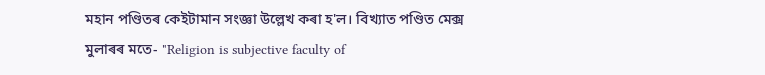মহান পণ্ডিতৰ কেইটামান সংজ্ঞা উল্লেখ কৰা হ'ল। বিখ্যাত পণ্ডিত মেক্স মুলাৰৰ মতে- "Religion is subjective faculty of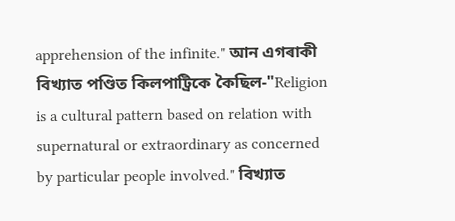apprehension of the infinite." আন এগৰাকী বিখ্যাত পণ্ডিত কিলপাট্রিকে কৈছিল-"Religion is a cultural pattern based on relation with supernatural or extraordinary as concerned by particular people involved." বিখ্যাত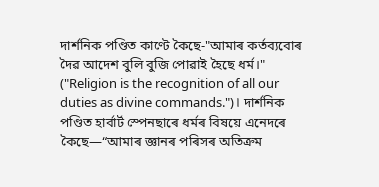দার্শনিক পণ্ডিত কাণ্টে কৈছে-"আমাৰ কৰ্তব্যবোৰ দৈৱ আদেশ বুলি বুজি পোৱাই হৈছে ধর্ম।" ("Religion is the recognition of all our duties as divine commands.")। দার্শনিক পণ্ডিত হার্বার্ট স্পেনছাৰে ধৰ্মৰ বিষয়ে এনেদৰে কৈছে—“আমাৰ জ্ঞানৰ পৰিসৰ অতিক্ৰম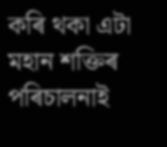কৰি থকা এটা মহান শক্তিৰ পৰিচালনাই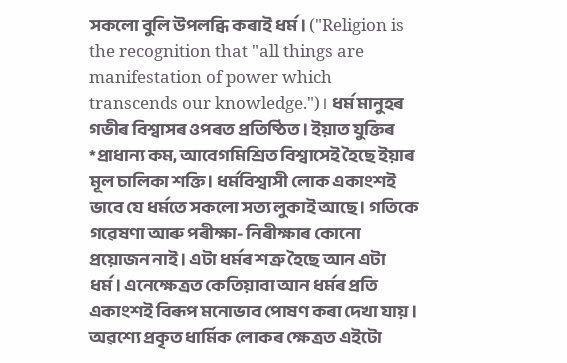সকলো বুলি উপলব্ধি কৰাই ধর্ম। ("Religion is the recognition that "all things are manifestation of power which transcends our knowledge.")। ধৰ্ম মানুহৰ গভীৰ বিশ্বাসৰ ওপৰত প্রতিষ্ঠিত। ইয়াত যুক্তিৰ *প্রাধান্য কম, আবেগমিশ্রিত বিশ্বাসেই হৈছে ইয়াৰ মূল চালিকা শক্তি। ধর্মবিশ্বাসী লোক একাংশই ভাবে যে ধর্মতে সকলো সত্য লুকাই আছে। গতিকে গৱেষণা আৰু পৰীক্ষা- নিৰীক্ষাৰ কোনো প্রয়োজন নাই। এটা ধৰ্মৰ শত্রু হৈছে আন এটা ধর্ম। এনেক্ষেত্রত কেতিয়াবা আন ধৰ্মৰ প্ৰতি একাংশই বিৰূপ মনোভাব পোষণ কৰা দেখা যায়। অৱশ্যে প্রকৃত ধার্মিক লোকৰ ক্ষেত্ৰত এইটো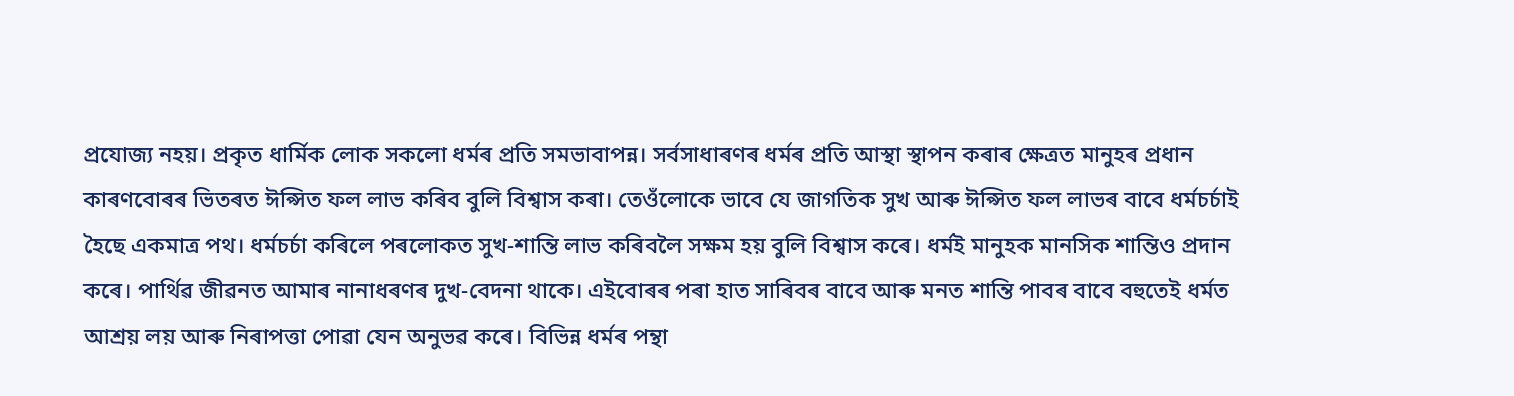প্রযোজ্য নহয়। প্রকৃত ধার্মিক লোক সকলো ধৰ্মৰ প্রতি সমভাবাপন্ন। সৰ্বসাধাৰণৰ ধৰ্মৰ প্রতি আস্থা স্থাপন কৰাৰ ক্ষেত্ৰত মানুহৰ প্ৰধান কাৰণবোৰৰ ভিতৰত ঈপ্সিত ফল লাভ কৰিব বুলি বিশ্বাস কৰা। তেওঁলোকে ভাবে যে জাগতিক সুখ আৰু ঈপ্সিত ফল লাভৰ বাবে ধর্মচর্চাই হৈছে একমাত্র পথ। ধর্মচর্চা কৰিলে পৰলোকত সুখ-শান্তি লাভ কৰিবলৈ সক্ষম হয় বুলি বিশ্বাস কৰে। ধর্মই মানুহক মানসিক শান্তিও প্রদান কৰে। পাৰ্থিৱ জীৱনত আমাৰ নানাধৰণৰ দুখ-বেদনা থাকে। এইবোৰৰ পৰা হাত সাৰিবৰ বাবে আৰু মনত শান্তি পাবৰ বাবে বহুতেই ধর্মত আশ্রয় লয় আৰু নিৰাপত্তা পোৱা যেন অনুভৱ কৰে। বিভিন্ন ধৰ্মৰ পন্থা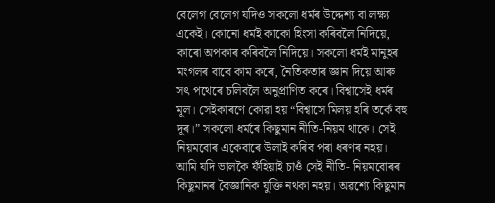বেলেগ বেলেগ যদিও সকলো ধৰ্মৰ উদ্দেশ্য বা লক্ষ্য একেই। কোনো ধর্মই কাকো হিংসা কৰিবলৈ নিদিয়ে, কাৰো অপকাৰ কৰিবলৈ নিদিয়ে। সকলো ধর্মই মানুহৰ মংগলৰ বাবে কাম কৰে, নৈতিকতাৰ জ্ঞান দিয়ে আৰু সৎ পথেৰে চলিবলৈ অনুপ্রাণিত কৰে। বিশ্বাসেই ধৰ্মৰ মূল। সেইকাৰণে কোৱা হয় “বিশ্বাসে মিলয় হৰি তর্কে বহু দূৰ।” সকলো ধৰ্মৰে কিছুমান নীতি-নিয়ম থাকে। সেই নিয়মবোৰ একেবাৰে উলাই কৰিব পৰা ধৰণৰ নহয়। আমি যদি ভালকৈ ফঁহিয়াই চাওঁ সেই নীতি- নিয়মবোৰৰ কিছুমানৰ বৈজ্ঞানিক যুক্তি নথকা নহয়। অৱশ্যে কিছুমান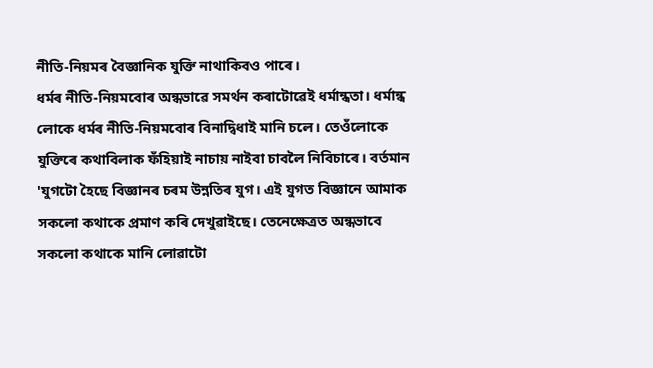নীতি-নিয়মৰ বৈজ্ঞানিক যুক্তি নাথাকিবও পাৰে।
ধৰ্মৰ নীতি-নিয়মবোৰ অন্ধভাৱে সমর্থন কৰাটোৱেই ধর্মান্ধতা। ধর্মান্ধ লোকে ধৰ্মৰ নীতি-নিয়মবোৰ বিনাদ্বিধাই মানি চলে। তেওঁলোকে যুক্তিৰে কথাবিলাক ফঁহিয়াই নাচায় নাইবা চাবলৈ নিবিচাৰে। বৰ্তমান 'যুগটো হৈছে বিজ্ঞানৰ চৰম উন্নতিৰ যুগ। এই যুগত বিজ্ঞানে আমাক সকলো কথাকে প্রমাণ কৰি দেখুৱাইছে। তেনেক্ষেত্রত অন্ধভাবে সকলো কথাকে মানি লোৱাটো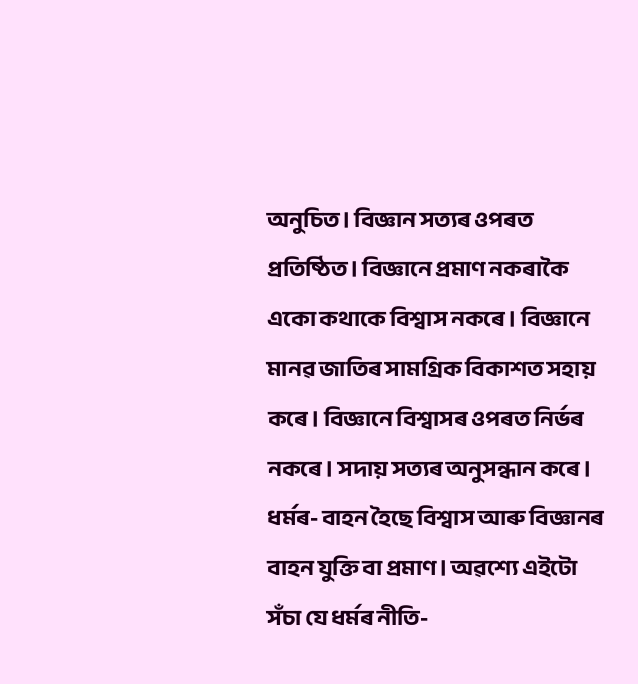অনুচিত। বিজ্ঞান সত্যৰ ওপৰত প্রতিষ্ঠিত। বিজ্ঞানে প্রমাণ নকৰাকৈ একো কথাকে বিশ্বাস নকৰে। বিজ্ঞানে মানৱ জাতিৰ সামগ্রিক বিকাশত সহায় কৰে। বিজ্ঞানে বিশ্বাসৰ ওপৰত নিৰ্ভৰ নকৰে। সদায় সত্যৰ অনুসন্ধান কৰে। ধৰ্মৰ- বাহন হৈছে বিশ্বাস আৰু বিজ্ঞানৰ বাহন যুক্তি বা প্রমাণ। অৱশ্যে এইটো সঁচা যে ধৰ্মৰ নীতি-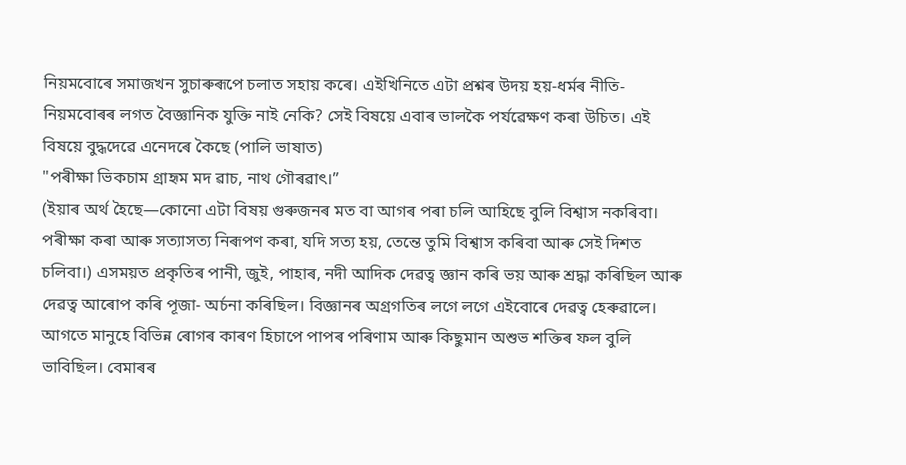নিয়মবোৰে সমাজখন সুচাৰুৰূপে চলাত সহায় কৰে। এইখিনিতে এটা প্রশ্নৰ উদয় হয়-ধৰ্মৰ নীতি-নিয়মবোৰৰ লগত বৈজ্ঞানিক যুক্তি নাই নেকি? সেই বিষয়ে এবাৰ ভালকৈ পর্যৱেক্ষণ কৰা উচিত। এই বিষয়ে বুদ্ধদেৱে এনেদৰে কৈছে (পালি ভাষাত)
"পৰীক্ষা ভিকচাম গ্রাহৃম মদ ৱাচ, নাথ গৌৰৱাৎ।”
(ইয়াৰ অৰ্থ হৈছে—কোনো এটা বিষয় গুৰুজনৰ মত বা আগৰ পৰা চলি আহিছে বুলি বিশ্বাস নকৰিবা। পৰীক্ষা কৰা আৰু সত্যাসত্য নিৰূপণ কৰা, যদি সত্য হয়, তেন্তে তুমি বিশ্বাস কৰিবা আৰু সেই দিশত চলিবা।) এসময়ত প্ৰকৃতিৰ পানী, জুই, পাহাৰ, নদী আদিক দেৱত্ব জ্ঞান কৰি ভয় আৰু শ্রদ্ধা কৰিছিল আৰু দেৱত্ব আৰোপ কৰি পূজা- অৰ্চনা কৰিছিল। বিজ্ঞানৰ অগ্রগতিৰ লগে লগে এইবোৰে দেৱত্ব হেৰুৱালে। আগতে মানুহে বিভিন্ন ৰোগৰ কাৰণ হিচাপে পাপৰ পৰিণাম আৰু কিছুমান অশুভ শক্তিৰ ফল বুলি ভাবিছিল। বেমাৰৰ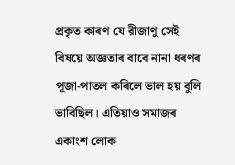প্ৰকৃত কাৰণ যে রীজাণু সেই বিষয়ে অজ্ঞতাৰ বাবে নানা ধৰণৰ পূজা-পাতল কৰিলে ভাল হয় বুলি ভাবিছিল। এতিয়াও সমাজৰ একাংশ লোক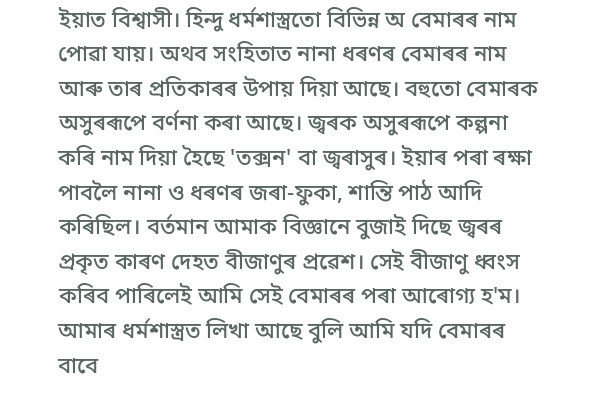ইয়াত বিশ্বাসী। হিন্দু ধর্মশাস্ত্রতো বিভিন্ন অ বেমাৰৰ নাম পোৱা যায়। অথব সংহিতাত নানা ধৰণৰ বেমাৰৰ নাম আৰু তাৰ প্ৰতিকাৰৰ উপায় দিয়া আছে। বহুতো বেমাৰক অসুৰৰূপে বর্ণনা কৰা আছে। জ্বৰক অসুৰৰূপে কল্পনা কৰি নাম দিয়া হৈছে 'তক্সন' বা জ্বৰাসুৰ। ইয়াৰ পৰা ৰক্ষা পাবলৈ নানা ও ধৰণৰ জৰা-ফুকা, শান্তি পাঠ আদি কৰিছিল। বর্তমান আমাক বিজ্ঞানে বুজাই দিছে জ্বৰৰ প্রকৃত কাৰণ দেহত বীজাণুৰ প্ৰৱেশ। সেই বীজাণু ধ্বংস কৰিব পাৰিলেই আমি সেই বেমাৰৰ পৰা আৰোগ্য হ'ম। আমাৰ ধৰ্মশাস্ত্ৰত লিখা আছে বুলি আমি যদি বেমাৰৰ বাবে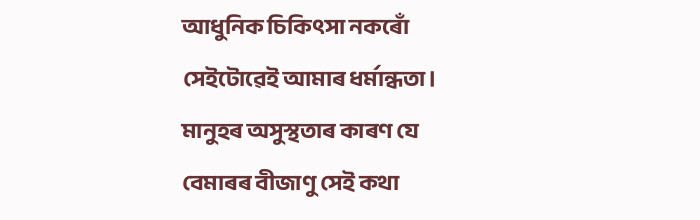আধুনিক চিকিৎসা নকৰোঁ সেইটোৱেই আমাৰ ধর্মান্ধতা। মানুহৰ অসুস্থতাৰ কাৰণ যে বেমাৰৰ বীজাণু সেই কথা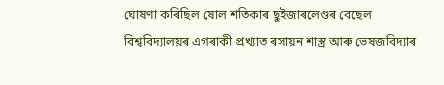ঘোষণা কৰিছিল ষোল শতিকাৰ ছুইজাৰলেণ্ডৰ বেছেল বিশ্ববিদ্যালয়ৰ এগৰাকী প্রখ্যাত ৰসায়ন শাস্ত্র আৰু ভেষজবিদ্যাৰ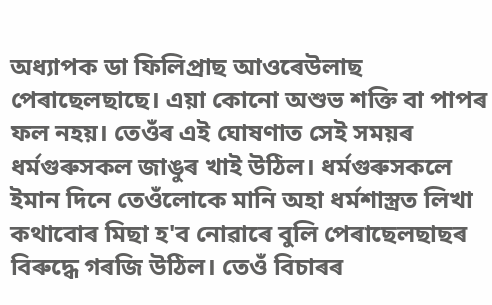অধ্যাপক ডা ফিলিপ্ৰাছ আওৰেউলাছ পেৰাছেলছাছে। এয়া কোনো অশুভ শক্তি বা পাপৰ ফল নহয়। তেওঁৰ এই ঘোষণাত সেই সময়ৰ ধৰ্মগুৰুসকল জাঙুৰ খাই উঠিল। ধর্মগুৰুসকলে ইমান দিনে তেওঁলোকে মানি অহা ধর্মশাস্ত্রত লিখা কথাবোৰ মিছা হ'ব নোৱাৰে বুলি পেৰাছেলছাছৰ বিৰুদ্ধে গৰজি উঠিল। তেওঁ বিচাৰৰ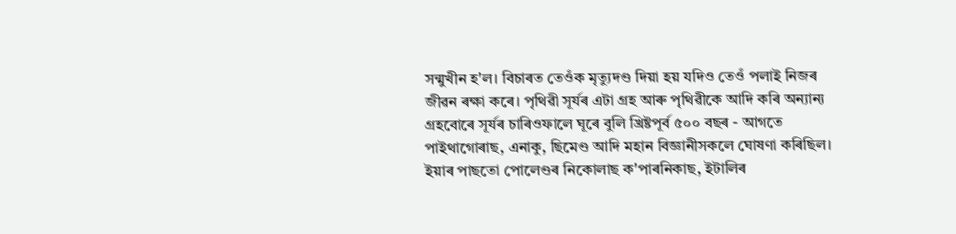সন্মুখীন হ'ল। বিচাৰত তেওঁক মৃত্যুদণ্ড দিয়া হয় যদিও তেওঁ পলাই নিজৰ জীৱন ৰক্ষা কৰে। পৃথিৱী সূৰ্যৰ এটা গ্ৰহ আৰু পৃথিৱীকে আদি কৰি অন্যান্য গ্রহবোৰে সূৰ্যৰ চাৰিওফালে ঘূৰে বুলি খ্রিষ্টপূর্ব ৫০০ বছৰ - আগতে পাইথাগোৰাছ, এনাকু, ছিমেণ্ড আদি মহান বিজ্ঞানীসকলে ঘোষণা কৰিছিল। ইয়াৰ পাছতো পোলেণ্ডৰ নিকোলাছ ক'পাৰনিকাছ, ইটালিৰ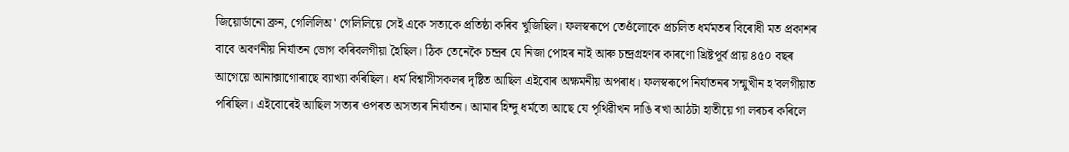জিয়োর্ডানো ব্রুন, গেলিলিঅ' গেলিলিয়ে সেই একে সত্যকে প্রতিষ্ঠা কৰিব খুজিছিল। ফলস্বৰূপে তেওঁলোকে প্রচলিত ধর্মমতৰ বিৰোধী মত প্রকাশৰ বাবে অবর্ণনীয় নির্যাতন ভোগ কৰিবলগীয়া হৈছিল। ঠিক তেনেকৈ চন্দ্ৰৰ যে নিজা পোহৰ নাই আৰু চন্দ্ৰগ্ৰহণৰ কাৰণো খ্রিষ্টপূর্ব প্রায় ৪৫০ বছৰ আগেয়ে আনাক্সাগোৰাছে ব্যাখ্যা কৰিছিল। ধর্ম বিশ্বাসীসকলৰ দৃষ্টিত আছিল এইবোৰ অক্ষমনীয় অপৰাধ। ফলস্বৰূপে নিৰ্যাতনৰ সন্মুখীন হ'বলগীয়াত পৰিছিল। এইবোৰেই আছিল সত্যৰ ওপৰত অসত্যৰ নির্যাতন। আমাৰ হিন্দু ধর্মতো আছে যে পৃথিৱীখন দাঙি ৰখা আঠটা হাতীয়ে গা লৰচৰ কৰিলে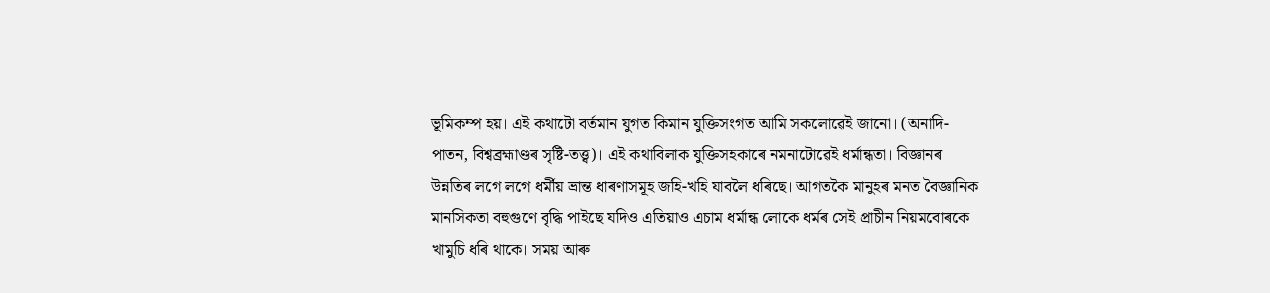ভূমিকম্প হয়। এই কথাটো বর্তমান যুগত কিমান যুক্তিসংগত আমি সকলোৱেই জানো। (অনাদি-পাতন, বিশ্বব্ৰহ্মাণ্ডৰ সৃষ্টি-তত্ত্ব)। এই কথাবিলাক যুক্তিসহকাৰে নমনাটোৱেই ধৰ্মান্ধতা। বিজ্ঞানৰ উন্নতিৰ লগে লগে ধর্মীয় ভ্রান্ত ধাৰণাসমূহ জহি-খহি যাবলৈ ধৰিছে। আগতকৈ মানুহৰ মনত বৈজ্ঞানিক মানসিকতা বহুগুণে বৃদ্ধি পাইছে যদিও এতিয়াও এচাম ধর্মান্ধ লোকে ধৰ্মৰ সেই প্রাচীন নিয়মবোৰকে খামুচি ধৰি থাকে। সময় আৰু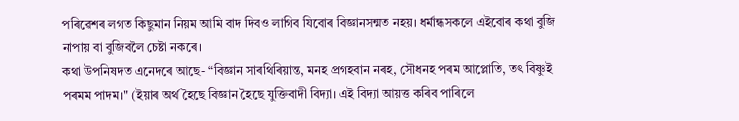পৰিৱেশৰ লগত কিছুমান নিয়ম আমি বাদ দিবও লাগিব যিবোৰ বিজ্ঞানসন্মত নহয়। ধর্মান্ধসকলে এইবোৰ কথা বুজি নাপায় বা বুজিবলৈ চেষ্টা নকৰে।
কথা উপনিষদত এনেদৰে আছে- “বিজ্ঞান সাৰথিৰিয়ান্ত, মনহ প্রগহবান নৰহ, সৌধনহ পৰম আপ্লোতি, তৎ বিষ্ণুই পৰমম পাদম।" (ইয়াৰ অৰ্থ হৈছে বিজ্ঞান হৈছে যুক্তিবাদী বিদ্যা। এই বিদ্যা আয়ত্ত কৰিব পাৰিলে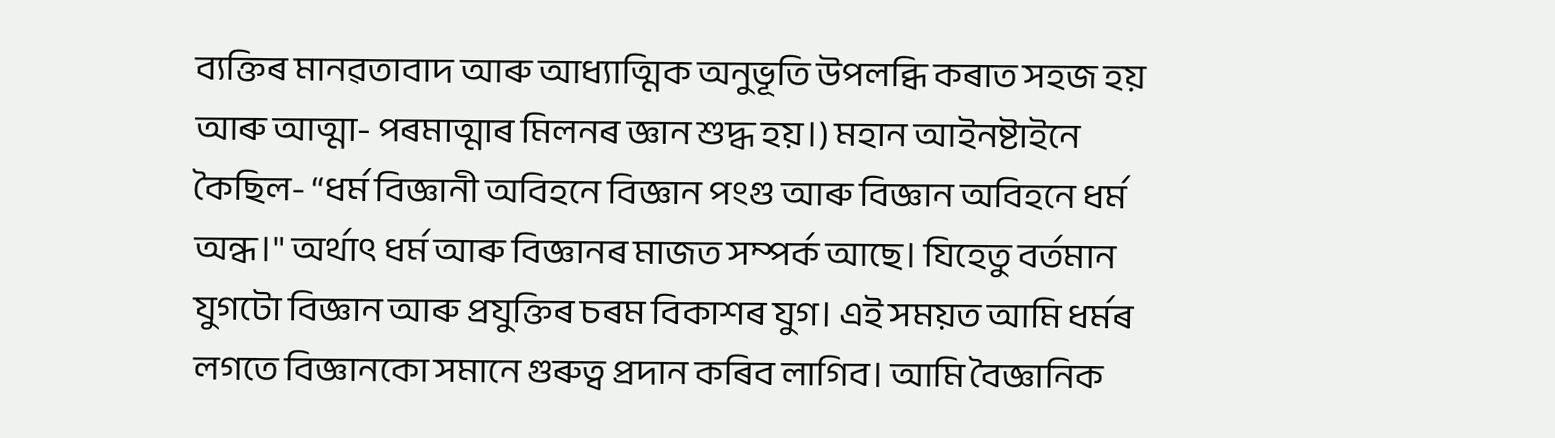ব্যক্তিৰ মানৱতাবাদ আৰু আধ্যাত্মিক অনুভূতি উপলব্ধি কৰাত সহজ হয় আৰু আত্মা- পৰমাত্মাৰ মিলনৰ জ্ঞান শুদ্ধ হয়।) মহান আইনষ্টাইনে কৈছিল- “ধর্ম বিজ্ঞানী অবিহনে বিজ্ঞান পংগু আৰু বিজ্ঞান অবিহনে ধর্ম অন্ধ।" অর্থাৎ ধৰ্ম আৰু বিজ্ঞানৰ মাজত সম্পর্ক আছে। যিহেতু বর্তমান যুগটো বিজ্ঞান আৰু প্ৰযুক্তিৰ চৰম বিকাশৰ যুগ। এই সময়ত আমি ধৰ্মৰ লগতে বিজ্ঞানকো সমানে গুৰুত্ব প্রদান কৰিব লাগিব। আমি বৈজ্ঞানিক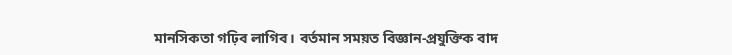মানসিকতা গঢ়িব লাগিব। বর্তমান সময়ত বিজ্ঞান-প্রযুক্তিক বাদ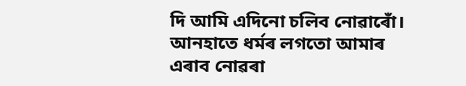দি আমি এদিনো চলিব নোৱাৰোঁ। আনহাতে ধৰ্মৰ লগতো আমাৰ এৰাব নোৱৰা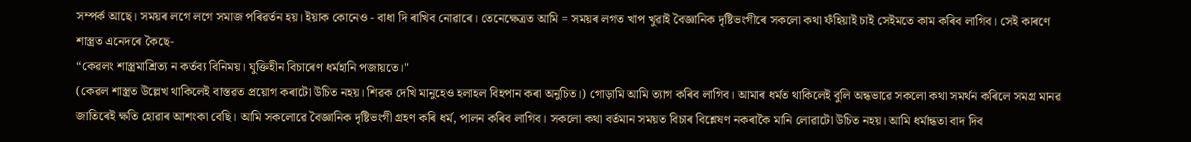সম্পর্ক আছে। সময়ৰ লগে লগে সমাজ পৰিৱৰ্তন হয়। ইয়াক কোনেও - বাধা দি ৰাখিব নোৱাৰে। তেনেক্ষেত্রত আমি = সময়ৰ লগত খাপ খুৱাই বৈজ্ঞানিক দৃষ্টিভংগীৰে সকলো কথা ফঁহিয়াই চাই সেইমতে কাম কৰিব লাগিব। সেই কাৰণে শাস্ত্রত এনেদৰে কৈছে-
“কেৱলং শাস্ত্রমাশ্রিত্য ন কর্তব্য বিনিময়। যুক্তিহীন বিচাৰেণ ধর্মহানি পজায়তে।"
(কেৱল শাস্ত্রত উল্লেখ থাকিলেই বাস্তৱত প্রয়োগ কৰাটো উচিত নহয়। শিৱক দেখি মানুহেও হলাহল বিহপান কৰা অনুচিত।) গোড়ামি আমি ত্যাগ কৰিব লাগিব। আমাৰ ধৰ্মত থাকিলেই বুলি অন্ধভাৱে সকলো কথা সমর্থন কৰিলে সমগ্র মানৱ জাতিৰেই ক্ষতি হোৱাৰ আশংকা বেছি। আমি সকলোৱে বৈজ্ঞানিক দৃষ্টিভংগী গ্রহণ কৰি ধৰ্ম, পালন কৰিব লাগিব। সকলো কথা বর্তমান সময়ত বিচাৰ বিশ্লেষণ নকৰাকৈ মানি লোৱাটো উচিত নহয়। আমি ধর্মান্ধতা বাদ দিব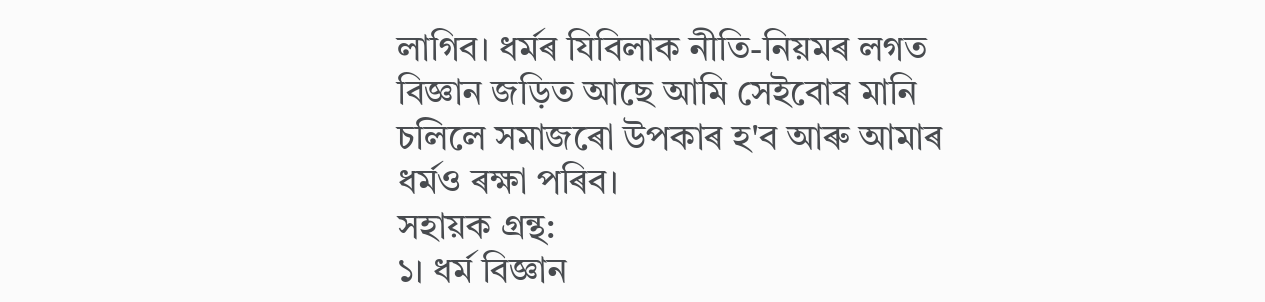লাগিব। ধৰ্মৰ যিবিলাক নীতি-নিয়মৰ লগত বিজ্ঞান জড়িত আছে আমি সেইবোৰ মানি চলিলে সমাজৰো উপকাৰ হ'ব আৰু আমাৰ ধৰ্মও ৰক্ষা পৰিব।
সহায়ক গ্রন্থ:
১। ধর্ম বিজ্ঞান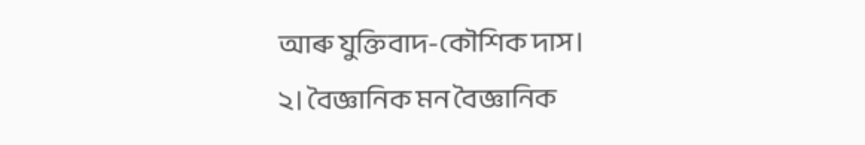আৰু যুক্তিবাদ-কৌশিক দাস।
২। বৈজ্ঞানিক মন বৈজ্ঞানিক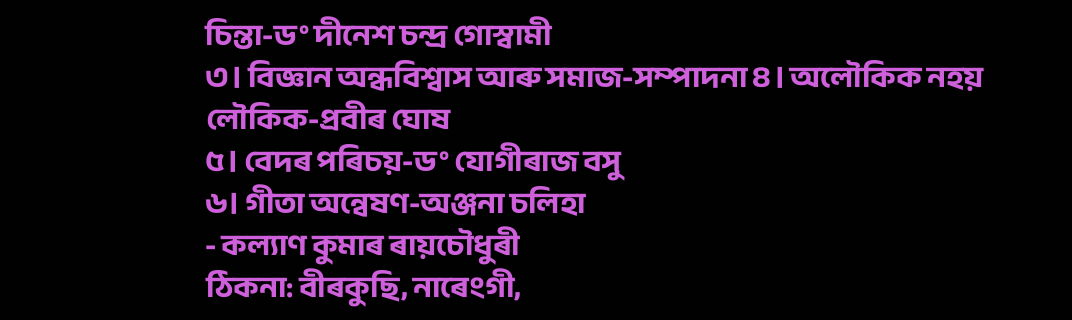চিন্তা-ড° দীনেশ চন্দ্র গোস্বামী
৩। বিজ্ঞান অন্ধবিশ্বাস আৰু সমাজ-সম্পাদনা ৪। অলৌকিক নহয় লৌকিক-প্ৰবীৰ ঘোষ
৫। বেদৰ পৰিচয়-ড° যোগীৰাজ বসু
৬। গীতা অন্বেষণ-অঞ্জনা চলিহা
- কল্যাণ কুমাৰ ৰায়চৌধুৰী
ঠিকনা: বীৰকুছি, নাৰেংগী,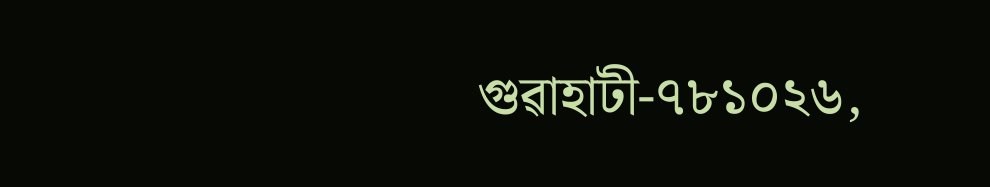গুৱাহাটী-৭৮১০২৬,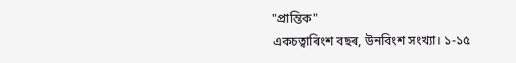"প্রান্তিক"
একচত্বাৰিংশ বছৰ, উনবিংশ সংখ্যা। ১-১৫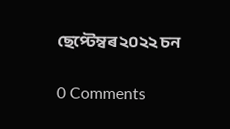ছেপ্টেম্বৰ ২০২২ চন

0 Comments